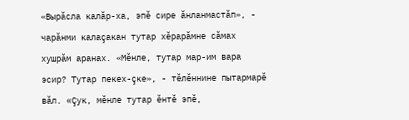«Вырăсла калăр-ха, эпĕ сире ăнланмастăп», - чарăнми калаçакан тутар хĕрарăмне сăмах хушрăм аранах. «Мĕнле, тутар мар-им вара эсир? Тутар пекех-çке», - тĕлĕннине пытармарĕ вăл. «Çук, мĕнле тутар ĕнтĕ эпĕ,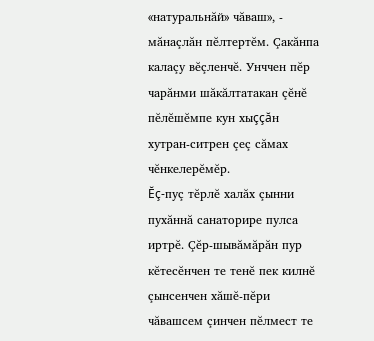«натуральнăй» чăваш», - мăнаçлăн пĕлтертĕм. Çакăнпа калаçу вĕçленчĕ. Унччен пĕр чарăнми шăкăлтатакан çĕнĕ пĕлĕшĕмпе кун хыççăн хутран-ситрен çеç сăмах чĕнкелерĕмĕр.
Ĕç-пуç тĕрлĕ халăх çынни пухăннă санаторире пулса иртрĕ. Çĕр-шывăмăрăн пур кĕтесĕнчен те тенĕ пек килнĕ çынсенчен хăшĕ-пĕри чăвашсем çинчен пĕлмест те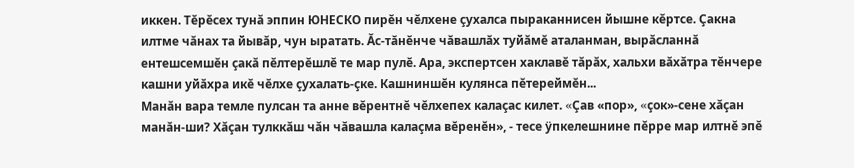иккен. Тĕрĕсех тунă эппин ЮНЕСКО пирĕн чĕлхене çухалса пыраканнисен йышне кĕртсе. Çакна илтме чăнах та йывăр, чун ыратать. Ăс-тăнĕнче чăвашлăх туйăмĕ аталанман, вырăсланнă ентешсемшĕн çакă пĕлтерĕшлĕ те мар пулĕ. Ара, экспертсен хаклавĕ тăрăх, хальхи вăхăтра тĕнчере кашни уйăхра икĕ чĕлхе çухалать-çке. Кашниншĕн кулянса пĕтереймĕн...
Манăн вара темле пулсан та анне вĕрентнĕ чĕлхепех калаçас килет. «Çав «пор», «çок»-сене хăçан манăн-ши? Хăçан тулккăш чăн чăвашла калаçма вĕренĕн», - тесе ÿпкелешнине пĕрре мар илтнĕ эпĕ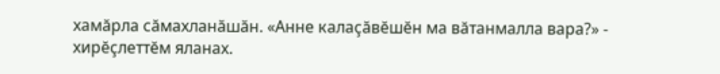хамăрла сăмахланăшăн. «Анне калаçăвĕшĕн ма вăтанмалла вара?» - хирĕçлеттĕм яланах.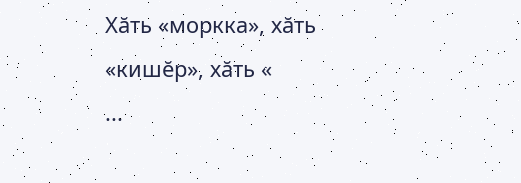Хăть «моркка», хăть «кишĕр», хăть «
...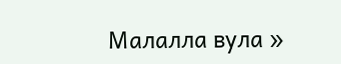Малалла вула »